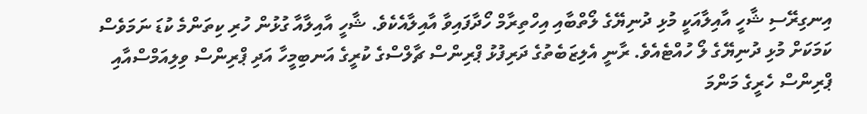އިނގިރޭސި ޝާހީ އާއިލާއަކީ މުޅި ދުނިޔޭގެ ލޯތްބާއި އިހްތިރާމް ހޯދާފައިވާ އާއިލާއެކެވެ. ޝާހީ އާއިލާއާ ގުޅުން ހުރި ކިތަންމެ ކުޑަ ނަމަވެސް ކަމަކަށް މުޅި ދުނިޔޭގެ ލޯ ހުއްޓެއެވެ. ރާނީ އެލިޒަބެތުގެ ދަރިފުޅު ޕްރިންސް ޗާލްސްގެ ކުރީގެ އަނބިމީހާ އަދި ޕްރިންސް ވިލިއަމްސްއާއި ޕްރިންސް ހެރީގެ މަންމަ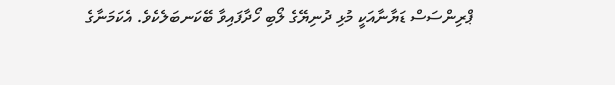ޕްރިންސަސް ޑަޔާނާއަކީ މުޅި ދުނިޔޭގެ ލޯބި ހޯދާފައިވާ ބޭކަނބަލެކެވެ. އެކަމަނާގެ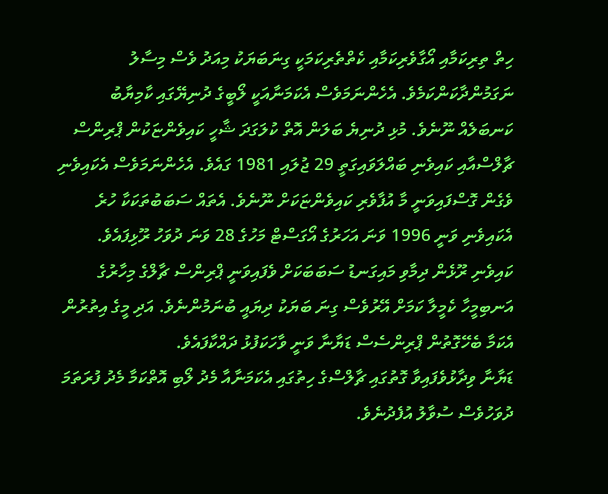ހިތް ތިރިކަމާއި އޯގާވެރިކަމާއި ކެތްތެރިކަމަކީ ގިނަބަޔަކު މިއަދު ވެސް މިސާލު ނަގަމުންދާކަންކަމެވެ. އެހެންނަމަވެސް އެކަމަނާއަކީ ލޯބީގެ ދުނިޔޭގައި ކާމިޔާބު ކަނބަލެއް ނޫނެވެ. މުޅި ދުނިޔެ ބަލަން އޮތް ކުލަގަދަ ޝާހީ ކައިވެންޏަކުން ޕްރިންސް ޗާލްސްއާއި ކައިވެނި ބައްލަވައިގަތީ 29 ޖުލައި 1981 ގައެވެ. އެހެންނަމަވެސް އެކައިވެނި ވެގެން ގޮސްފައިވަނީ މާ އުފާވެރި ކައިވެންޏަކަށް ނޫނެވެ. އެތައް ސަބަބުތަކަކާ ހުރެ އެކައިވެނި ވަނީ 1996 ވަނަ އަހަރުގެ އޯގަސްޓް މަހުގެ 28 ވަނަ ދުވަހު ރޫޅިފައެވެ.
ކައިވެނި ރޫޅެން ދިމާވި މައިގަނޑު ސަބަބަކަށް ވެފައިވަނީ ޕްރިންސް ޗާލްގެ މިހާރުގެ އަނބިމީހާ ކެމީލާ ކަމަށް އޭރުވެސް ގިނަ ބަޔަކު ދިޔައީ ބުނަމުންނެވެ. އަދި މީގެ އިތުރުން އެކަމާ ބެހޭގޮތުން ޕްރިންސެސް ޑަޔާނާ ވަނީ ވާހަކަފުޅު ދައްކާފައެވެ.
ޑަޔާނާ ވިދާޅުވެފައިވާ ގޮތުގައި ޗާލްސްގެ ހިތުގައި އެކަމަނާއާ މެދު ލޯބި އޮތްކަމާ މެދު ފުރަތަމަ ދުވަހުވެސް ސުވާލު އުފެދުނެވެ.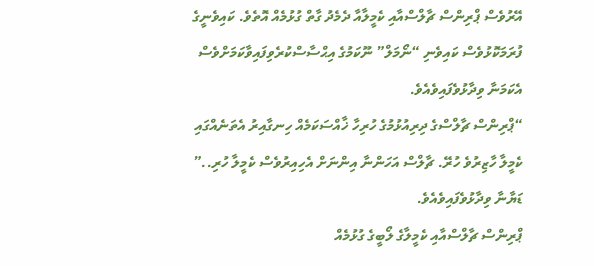އޭރުވެސް ޕްރިންސް ޗާލްސްއާއި ކެމީލާއާ ދެމެދު ގާތް ގުޅުމެއް އޮތެވެ. ކައިވެނީގެ ފުރަމަކޮޅުވެސް ކައިވެނި “ނޯމަލް” ނޫކަމުގެ އިޙްސާސްކުރެވިފައިވާކަމަށްވެސް އެކަމަނާ ވިދާޅުވެފައިވެއެވެ.
“ޕްރިންސް ޗާލްސްގެ ދިރިއުޅުމުގެ ހުރިހާ ޚާއްސަކަމެއް ހިނގާއިރު އެތަނެއްގައި ކެމީލާ ހާޒިރުވެ ހުރޭ. ޗާލްސް އަހަންނާ އިންނަށް އެހިއިރުވެސް ކެމީލާ ހުރި..” ޑަޔާނާ ވިދާޅުވެފައިވެއެވެ.
ޕްރިންސް ޗާލްސްއާއި ކެމީލާގެ ލޯބީގެ ގުޅުމެއް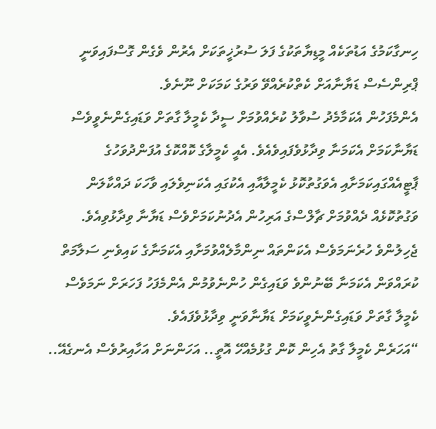ހިނގާކަމުގެ އަޑުތަކެއް މީޑިޔާތަކުގެ ފަލަ ސުރުޚީތަކަށް އެރުން ވެގެން ގޮސްފައިވަނީ ޕްރިންސެސް ޑަޔާނާއަށް ކެތްކުރެއްވޭ ވަރުގެ ކަމަކަށް ނޫނެވެ.
އެންމެފަހުން އެކަމާމެދު ސުވާލު ކުރެއްވުމަށް ސީދާ ކެމީލާ ގާތަށް ވަޑައިގެންނެވީވެސް ޑަޔާނާކަމަށް އެކަމަނާ ވިދާޅުވެފައިވެއެވެ. އެއީ ކެމީލާގެ ކޮއްކޮގެ އުފަންދުވަހުގެ ޕާޓީއެއްގައިކަމަށާއި އެވަގުތުކޮޅު ކެމީލާއާއި އެކުގައި އެކަނިވެލައި ވާހަކަ ދައްކާލަން ވަގުތުކޮޅެއް ދެއްވުމަށް ޗާލްސްގެ އަރިހުން އެދުނުކަމަށްވެސް ޑަޔާނާ ވިދާޅުވިއެވެ. ޖެހިލުންވެ ހުރެނަމަވެސް އެކަންތައް ނިންމާލެއްވުމަށާއި އެކަމަނާގެ ކައިވެނި ސަލާމަތް ކުރައްވަން އެކަމަނާ ބޭނުންވެ ވަޑައިގެން ހުންނެވުމުން އެންމެފަހު ފަހަރަށް ނަމަވެސް ކެމީލާ ގާތަށް ވަޑައިގެންނެވީކަމަށް ޑަޔާނާވަނީ ވިދާޅުވެފައެވެ.
“އަހަރެން ކެމީލާ ގާތު އެހިން ކޮން ގުޅުމެއްހޭ އޮތީ.. އަހަންނަށް އަހާއިރުވެސް އެނގެއޭ..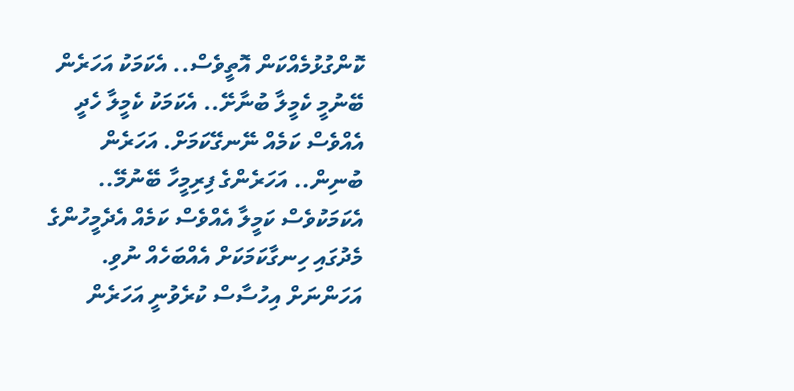ކޮންގުޅުމެއްކަން އޮތީވެސް.. އެކަމަކު އަހަރެން ބޭނުމީ ކެމީލާ ބުނާށޭ.. އެކަމަކު ކެމީލާ ހެދީ އެއްވެސް ކަމެއް ނޭނގޭކަމަށް. އަހަރެން ބުނިން.. އަހަރެންގެ ފިރިމީހާ ބޭނުމޭ.. އެކަމަކުވެސް ކަމީލާ އެއްވެސް ކަމެއް އެދެމީހުންގެ މެދުގައި ހިނގާކަމަކަށް އެއްބަހެއް ނުވި. އަހަންނަށް އިހުސާސް ކުރެވުނީ އަހަރެން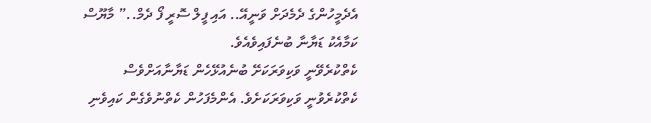އެދެމީހުންގެ ދެމެދަށް ވަނީއޭ.. އައި ފީލް ސޮރީ ފޯ ދެމް..” މާޔޫސް ކަމާއެކު ޑަޔާނާ ބުނެފައިވެއެވެ.
ކެތްކުރެވޭނީ ވަކިވަރަކަށޭ ބުނެއުޅޭހެން ޑަޔާނާއަށްވެސް ކެތްކުރެވުނީ ވަކިވަރަކަށެވެ. އެންމެފަހުން ކެތްނުވެގެން ކައިވެނި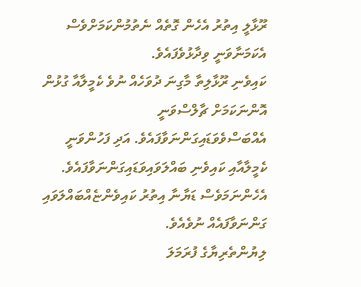ރޫޅާލީ އިތުރު އެހެން ގޮތެއް ނެތުމުންކަމަށްވެސް އެކަމަނާވަނީ ވިދާޅުވެފައެވެ.
ކައިވެނި ރޫޅާލިތާ މާގިނަ ދުވަހެއް ނުވެ ކެމީލާއާ ގުޅުން އޮންނަކަމަށް ޗާލްސްވަނީ އެއްބަސްވެވަޑައިގަންނަވާފައެވެ. އަދި ފަހުންވަނީ ކެމީލާއާއި ކައިވެނި ބައްލަވައިވަޑައިގަންނަވާފައެވެ. އެހެންނަމަވެސް ޑަޔާނާ އިތުރު ކައިވެންޏެއްބައްލަވައި ގަންނަވާފައެއް ނުވެއެވެ.
ލިޔުންތެރިޔާގެ ފުރަމަލަ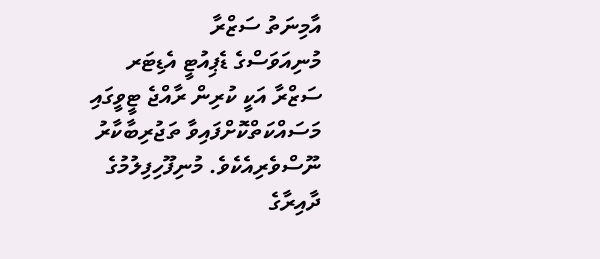އާމިނަތު ސަޒްރާ
މުނިއަވަސްގެ ޑެޕިއުޓީ އެޑިޓަރ ސަޒްރާ އަކީ ކުރިން ރާއްޖެ ޓީވީގައި މަސައްކަތްކޮށްފައިވާ ތަޖުރިބާކާރު ނޫސްވެރިއެކެވެ. މުނިފޫހިފިލުމުގެ ދާއިރާގެ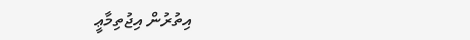އިތުރުން އިޖުތިމާޢީ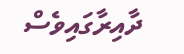ދާއިރާގައިވެސް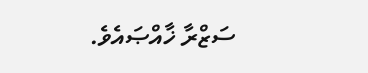ސަޒްރާ ޚާއްޞައެވެ.